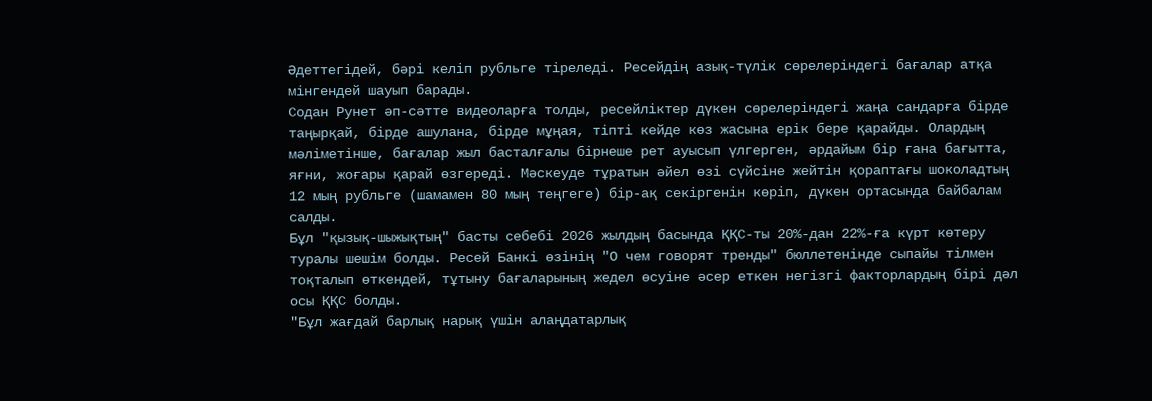Әдеттегідей, бәрі келіп рубльге тіреледі. Ресейдің азық-түлік сөрелеріндегі бағалар атқа мінгендей шауып барады.
Содан Рунет әп-сәтте видеоларға толды, ресейліктер дүкен сөрелеріндегі жаңа сандарға бірде таңырқай, бірде ашулана, бірде мұңая, тіпті кейде көз жасына ерік бере қарайды. Олардың мәліметінше, бағалар жыл басталғалы бірнеше рет ауысып үлгерген, әрдайым бір ғана бағытта, яғни, жоғары қарай өзгереді. Мәскеуде тұратын әйел өзі сүйсіне жейтін қораптағы шоколадтың 12 мың рубльге (шамамен 80 мың теңгеге) бір-ақ секіргенін көріп, дүкен ортасында байбалам салды.
Бұл "қызық-шыжықтың" басты себебі 2026 жылдың басында ҚҚС-ты 20%-дан 22%-ға күрт көтеру туралы шешім болды. Ресей Банкі өзінің "О чем говорят тренды" бюллетенінде сыпайы тілмен тоқталып өткендей, тұтыну бағаларының жедел өсуіне әсер еткен негізгі факторлардың бірі дәл осы ҚҚС болды.
"Бұл жағдай барлық нарық үшін алаңдатарлық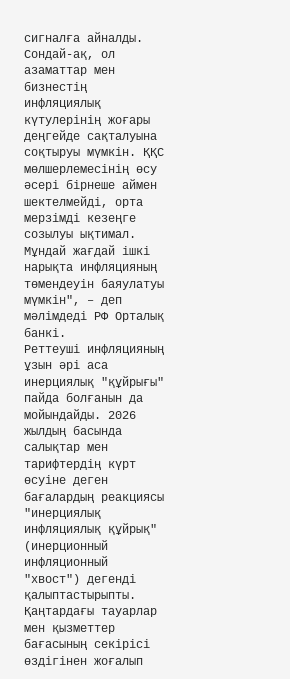сигналға айналды. Сондай-ақ, ол азаматтар мен бизнестің инфляциялық күтулерінің жоғары деңгейде сақталуына соқтыруы мүмкін. ҚҚС мөлшерлемесінің өсу әсері бірнеше аймен шектелмейді, орта мерзімді кезеңге созылуы ықтимал. Мұндай жағдай ішкі нарықта инфляцияның төмендеуін баяулатуы мүмкін", – деп мәлімдеді РФ Орталық банкі.
Реттеуші инфляцияның ұзын әрі аса инерциялық "құйрығы" пайда болғанын да мойындайды. 2026 жылдың басында салықтар мен тарифтердің күрт өсуіне деген бағалардың реакциясы "инерциялық инфляциялық құйрық" (инерционный инфляционный "хвост") дегенді қалыптастырыпты. Қаңтардағы тауарлар мен қызметтер бағасының секірісі өздігінен жоғалып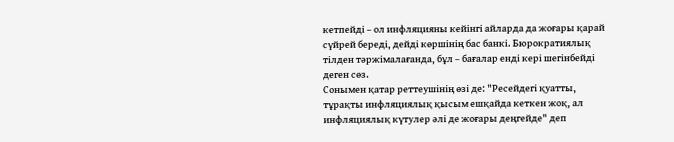кетпейді – ол инфляцияны кейінгі айларда да жоғары қарай сүйрей береді, дейді көршінің бас банкі. Бюрократиялық тілден тәржімалағанда, бұл – бағалар енді кері шегінбейді деген сөз.
Сонымен қатар реттеушінің өзі де: "Ресейдегі қуатты, тұрақты инфляциялық қысым ешқайда кеткен жоқ, ал инфляциялық күтулер әлі де жоғары деңгейде" деп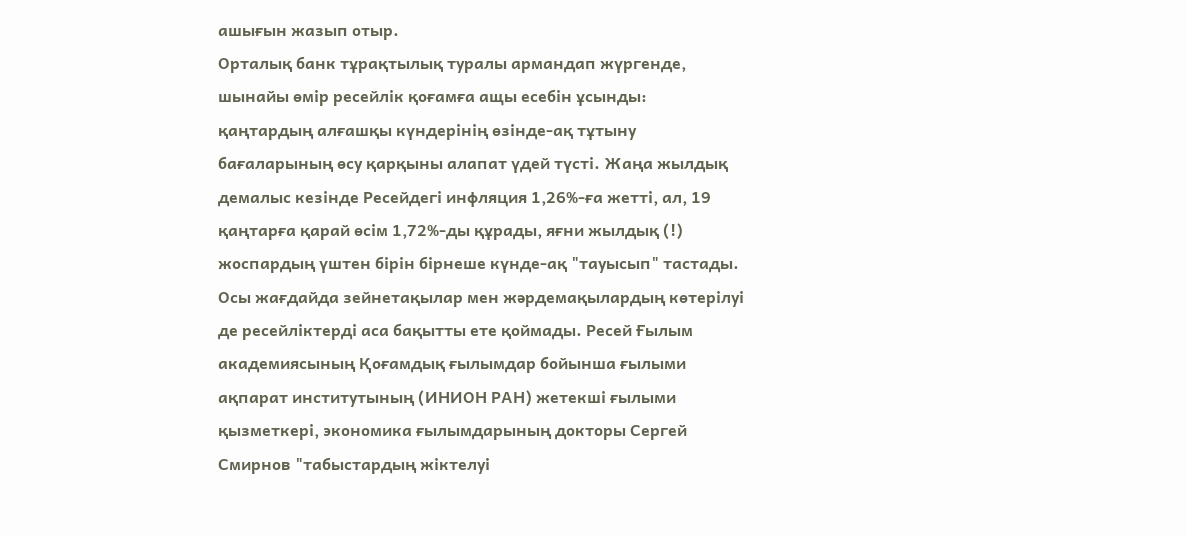ашығын жазып отыр.
Орталық банк тұрақтылық туралы армандап жүргенде, шынайы өмір ресейлік қоғамға ащы есебін ұсынды: қаңтардың алғашқы күндерінің өзінде-ақ тұтыну бағаларының өсу қарқыны алапат үдей түсті. Жаңа жылдық демалыс кезінде Ресейдегі инфляция 1,26%-ға жетті, ал, 19 қаңтарға қарай өсім 1,72%-ды құрады, яғни жылдық (!) жоспардың үштен бірін бірнеше күнде-ақ "тауысып" тастады.
Осы жағдайда зейнетақылар мен жәрдемақылардың көтерілуі де ресейліктерді аса бақытты ете қоймады. Ресей Ғылым академиясының Қоғамдық ғылымдар бойынша ғылыми ақпарат институтының (ИНИОН РАН) жетекші ғылыми қызметкері, экономика ғылымдарының докторы Сергей Смирнов "табыстардың жіктелуі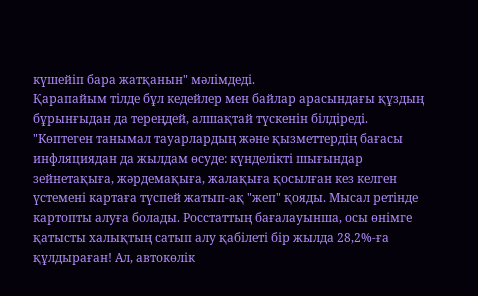күшейіп бара жатқанын" мәлімдеді.
Қарапайым тілде бұл кедейлер мен байлар арасындағы құздың бұрынғыдан да тереңдей, алшақтай түскенін білдіреді.
"Көптеген танымал тауарлардың және қызметтердің бағасы инфляциядан да жылдам өсуде: күнделікті шығындар зейнетақыға, жәрдемақыға, жалақыға қосылған кез келген үстемені картаға түспей жатып-ақ "жеп" қояды. Мысал ретінде картопты алуға болады. Росстаттың бағалауынша, осы өнімге қатысты халықтың сатып алу қабілеті бір жылда 28,2%-ға құлдыраған! Ал, автокөлік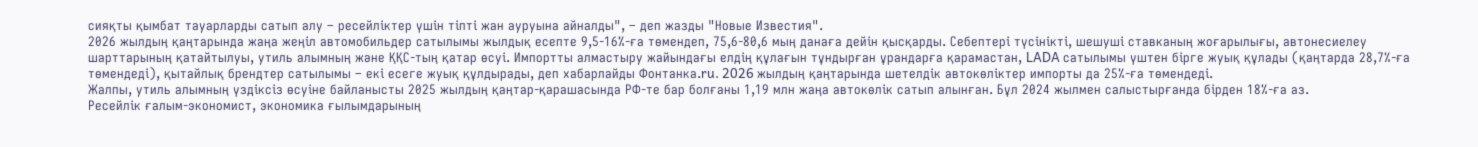сияқты қымбат тауарларды сатып алу – ресейліктер үшін тіпті жан ауруына айналды", – деп жазды "Новые Известия".
2026 жылдың қаңтарында жаңа жеңіл автомобильдер сатылымы жылдық есепте 9,5-16%-ға төмендеп, 75,6-80,6 мың данаға дейін қысқарды. Себептері түсінікті, шешуші ставканың жоғарылығы, автонесиелеу шарттарының қатайтылуы, утиль алымның және ҚҚС-тың қатар өсуі. Импортты алмастыру жайындағы елдің құлағын тұндырған ұрандарға қарамастан, LADA сатылымы үштен бірге жуық құлады (қаңтарда 28,7%-ға төмендеді), қытайлық брендтер сатылымы – екі есеге жуық құлдырады, деп хабарлайды Фонтанка.ru. 2026 жылдың қаңтарында шетелдік автокөліктер импорты да 25%-ға төмендеді.
Жалпы, утиль алымның үздіксіз өсуіне байланысты 2025 жылдың қаңтар-қарашасында РФ-те бар болғаны 1,19 млн жаңа автокөлік сатып алынған. Бұл 2024 жылмен салыстырғанда бірден 18%-ға аз.
Ресейлік ғалым-экономист, экономика ғылымдарының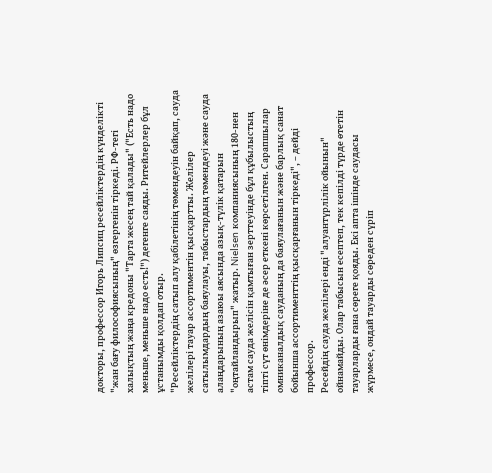докторы, профессор Игорь Липсиц ресейліктердің күнделікті "жан бағу философиясының" өзгергенін тіркеді. РФ-тегі халықтың жаңа кредоны "Тарта жесең тай қалады" ("Есть надо меньше, меньше надо есть!") дегенге саяды. Ритейлерлер бұл ұстанымды қолдап отыр.
"Ресейліктердің сатып алу қабілетінің төмендеуін байқап, сауда желілері тауар ассортиментін қысқартты. Желілер сатылымдардың баяулауы, табыстардың төмендеуі және сауда алаңдарының азаюы аясында азық-түлік қатарын "оңтайландырып" жатыр. Nielsen компаниясының 180-нен астам сауда желісін қамтыған зерттеуінде бұл құбылыстың тіпті сүт өнімдеріне де әсер еткені көрсетілген. Сарапшылар омниканалдық сауданың да баяулағанын және барлық санат бойынша ассортименттің қысқарғанын тіркеді", – дейді профессор.
Ресейдің сауда желілері енді "алуантүрлілік ойынын" ойнамайды. Олар табысын есептеп, тек кепілді түрде өтетін тауарларды ғана сөреге қояды. Екі апта ішінде саудасы жүрмесе, ондай тауарды сөреден сүріп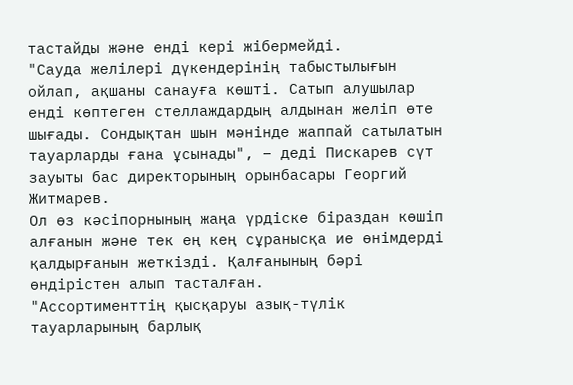тастайды және енді кері жібермейді.
"Сауда желілері дүкендерінің табыстылығын ойлап, ақшаны санауға көшті. Сатып алушылар енді көптеген стеллаждардың алдынан желіп өте шығады. Сондықтан шын мәнінде жаппай сатылатын тауарларды ғана ұсынады", – деді Пискарев сүт зауыты бас директорының орынбасары Георгий Житмарев.
Ол өз кәсіпорнының жаңа үрдіске біраздан көшіп алғанын және тек ең кең сұранысқа ие өнімдерді қалдырғанын жеткізді. Қалғанының бәрі өндірістен алып тасталған.
"Ассортименттің қысқаруы азық-түлік тауарларының барлық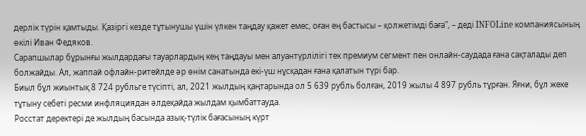дерлік түрін қамтыды. Қазіргі кезде тұтынушы үшін үлкен таңдау қажет емес, оған ең бастысы – қолжетімді баға", – деді INFOLine компаниясының өкілі Иван Федяков.
Сарапшылар бұрынғы жылдардағы тауарлардың кең таңдауы мен алуантүрлілігі тек премиум сегмент пен онлайн-саудада ғана сақталады деп болжайды. Ал, жаппай офлайн-ритейлде әр өнім санатында екі-үш нұсқадан ғана қалатын түрі бар.
Биыл бұл жиынтық 8 724 рубльге түсіпті, ал, 2021 жылдың қаңтарында ол 5 639 рубль болған, 2019 жылы 4 897 рубль тұрған. Яғни, бұл жеке тұтыну себеті ресми инфляциядан әлдеқайда жылдам қымбаттауда.
Росстат деректері де жылдың басында азық-түлік бағасының күрт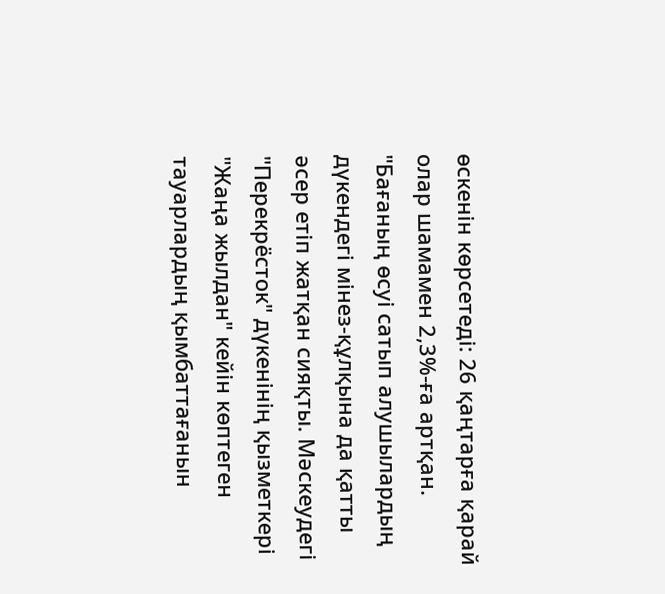өскенін көрсетеді: 26 қаңтарға қарай олар шамамен 2,3%-ға артқан.
"Бағаның өсуі сатып алушылардың дүкендегі мінез-құлқына да қатты әсер етіп жатқан сияқты. Мәскеудегі "Перекрёсток" дүкенінің қызметкері "Жаңа жылдан" кейін көптеген тауарлардың қымбаттағанын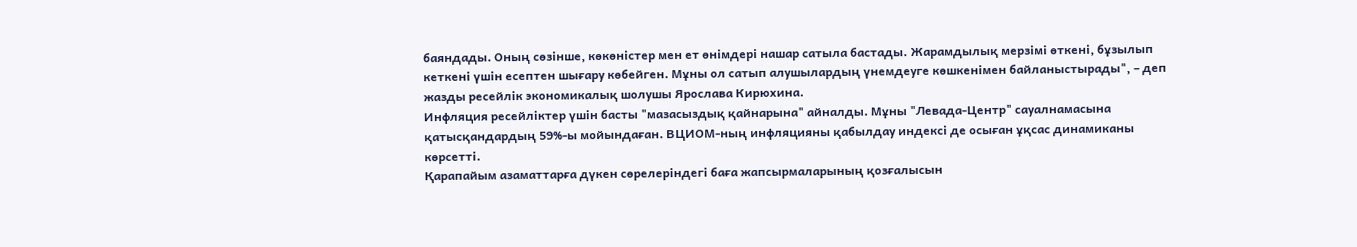баяндады. Оның сөзінше, көкөністер мен ет өнімдері нашар сатыла бастады. Жарамдылық мерзімі өткені, бұзылып кеткені үшін есептен шығару көбейген. Мұны ол сатып алушылардың үнемдеуге көшкенімен байланыстырады", – деп жазды ресейлік экономикалық шолушы Ярослава Кирюхина.
Инфляция ресейліктер үшін басты "мазасыздық қайнарына" айналды. Мұны "Левада-Центр" сауалнамасына қатысқандардың 59%-ы мойындаған. ВЦИОМ-ның инфляцияны қабылдау индексі де осыған ұқсас динамиканы көрсетті.
Қарапайым азаматтарға дүкен сөрелеріндегі баға жапсырмаларының қозғалысын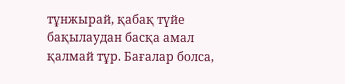тұнжырай, қабақ түйе бақылаудан басқа амал қалмай тұр. Бағалар болса,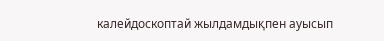калейдоскоптай жылдамдықпен ауысып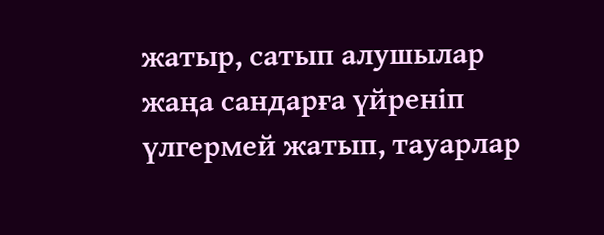жатыр, сатып алушылар жаңа сандарға үйреніп үлгермей жатып, тауарлар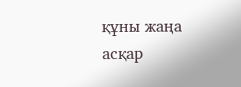құны жаңа асқар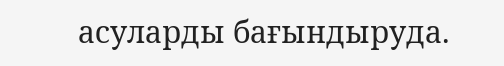асуларды бағындыруда.